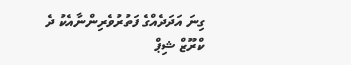ގިނަ އަދަދެއްގެ ފަތުރުވެރިންނާއެކު ދެ ކްރޫޒް ޝިޕް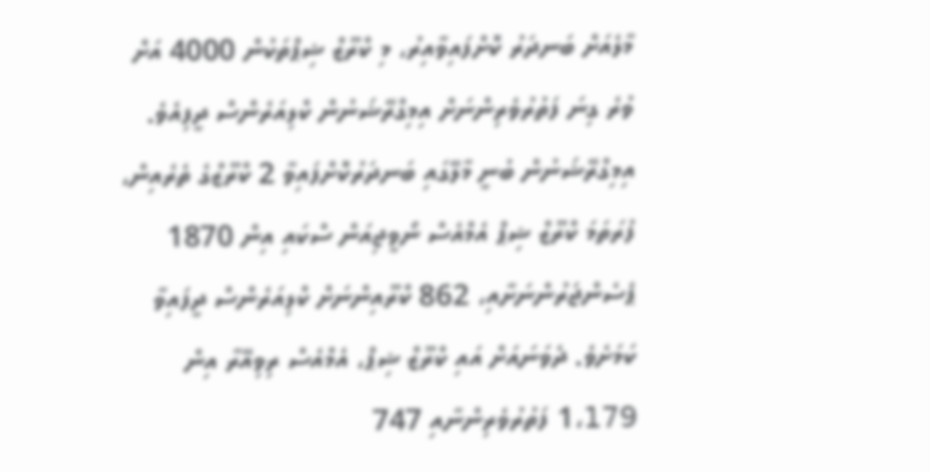މާލެއަށް ބަނދަރު ކޮށްފައިވާއިރު، މި ކްރޫޒް ޝިޕްތަކުން 4000 އަށް ވުރެ ގިނަ ފަތުރުވެރިންނަށް އިމިގްރޭޝަނުން ކްލިއަރެންސް ދީފިއެވެ.
އިމިގްރޭޝަނުން ބުނީ މާލޭގައި ބަނދަރުކޮށްފައިވާ 2 ކްރޫޒްގެ ތެރެއިން، ފުރަތަމަ ކްރޫޒް ޝިޕް އެމްއެސް ނޯވީޖިއަން ސްކައި އިން 1870 ޕެސެންޖަރުންނަށާއި، 862 ކްރޫއިންނަށް ކްލިއަރެންސް ދީފައިވާ ކަމަށެވެ. ދެވަނައަށް އައި ކްރޫޒް ޝިޕް، އެމްއެސް ރިވިއޭރާ އިން 1،179 ފަތުރުވެރިންނާއި 747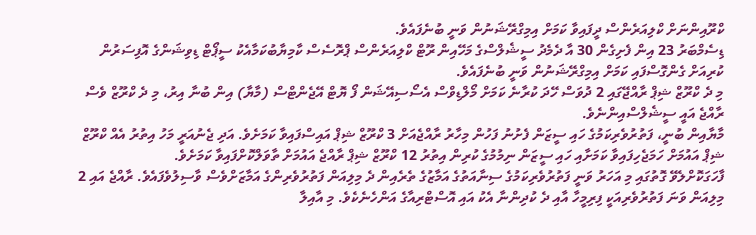ކްރޫއިންނަށް ކްލިއަރެންސް ދީފައިވާ ކަމަށް އިމިގްރޭޝަނުން ވަނީ ބުނެފައެވެ.
ޑިސެމްބަރު 23 އިން ފެށިގެން 30 އާ ދެމެދު ސީޝެލްސްގެ މަހޭއިން ރޫޓް ކްލިއަރެންސް ޕްރޮސެސް ކާމިޔާބުކަމާއެކު ސީޕޯޓް ޑިވިޝަންގެ އޮފިސަރުން ކުރިއަށް ގެންގޮސްފައި ކަމަށް އިމިގްރޭޝަނުން ވަނީ ބުނެފައެވެ.
މި ދެ ކްރޫޒް ޝިޕް ރާއްޖޭގައި 2 ދުވަސް ހޭދަ ކުރާނެ ކަމަށް މޯލްޑިވްސް އެސޯސިއޭޝަން ފޯ ޔޮޓް އޭޖެންޓްސް (މާޔާ) އިން ބުނާ އިރު، މި ދެ ކްރޫޒް ވެސް ރާއްޖެ އައީ ސީޝެލްސްއިންނެވެ.
މާޔާއިން ބުނީ، ފަތުރުވެރިކަމުގެ ހައި ސީޒަން ފެށުނު ފަހުން މިހާރު ރާއްޖެއަށް 3 ކްރޫޒް ޝިޕް އައިސްފައިވާ ކަމަށެވެ. އަދި ޖެނުއަރީ މަހު އިތުރު އެއް ކްރޫޒް ޝިޕް އައުމަށް ހަމަޖެހިފައިވާ ކަމަށާއި ހައި ސީޒަން ނިމުމުގެ ކުރިން އިތުރު 12 ކްރޫޒް ޝިޕް ރާއްޖެ އައުމަށް ތާވަލްކޮށްފައިވާ ކަމަށެވެ.
ފާހަގަކޮށްލެވޭ ގޮތުގައި މި އަހަރު ވަނީ ފަތުރުވެރިކަމުގެ ސިނާއަތުގެ އަމާޒުގެ ތެރެއިން ދެ މިލިއަން ފަތުރުވެރިންގެ އަމާޒަށްވެސް ވާސިލުވެފައެވެ. ރާއްޖެ އައި 2 މިލިއަން ވަނަ ފަތުރުވެރިއަކީ ފިރިމީހާ އާއި ދެ ކުދިންނާ އެކު އައި އޮސްޓްރިއާގެ އަންހެނެކެވެ. މި އާއިލާ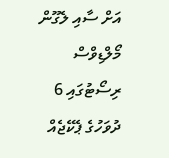އަށް ސާއި ލެގޫން މޯލްޑިވްސް ރިސޯޓުގައި 6 ދުވަހުގެ ޕެކޭޖެއް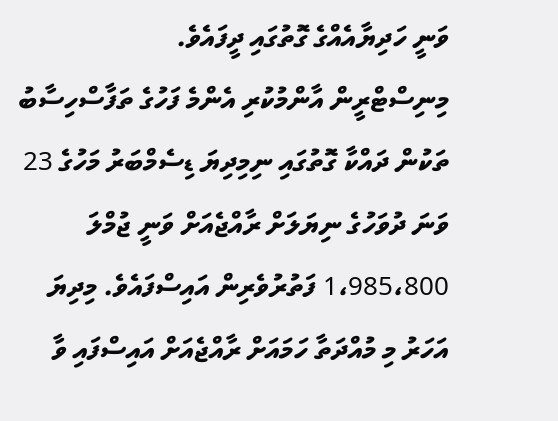ވަނީ ހަދިޔާއެއްގެ ގޮތުގައި ދީފައެވެ.
މިނިސްޓްރީން އާންމުކުރި އެންމެ ފަހުގެ ތަފާސްހިސާބު ތަކުން ދައްކާ ގޮތުގައި ނިމިދިޔަ ޑިސެމްބަރު މަހުގެ 23 ވަނަ ދުވަހުގެ ނިޔަލަށް ރާއްޖެއަށް ވަނީ ޖުމްލަ 1،985،800 ފަތުރުވެރިން އައިސްފައެވެ. މިދިޔަ އަހަރު މި މުއްދަތާ ހަމައަށް ރާއްޖެއަށް އައިސްފައި ވާ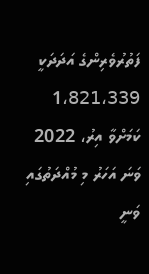ފަތުރުވެރިންގެ އަދަދަކީ 1،821،339 ކަމަށްވާ އިރު، 2022 ވަނަ އަހަރު މި މުއްދަތުގައި ވަނީ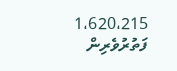1،620،215 ފަތުރުވެރިން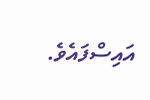އައިސްފައެވެ.